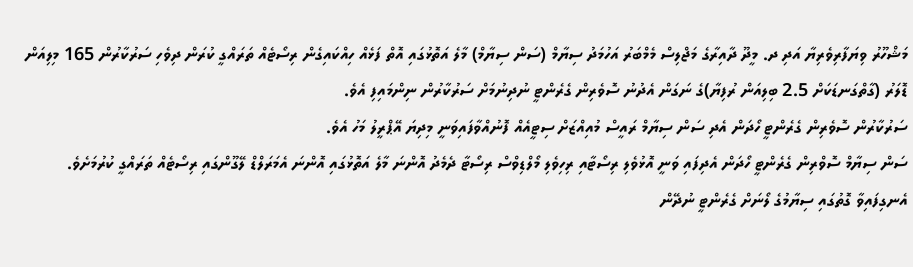މަޝްހޫރު ވިޔަފާރިވެރިޔާ އަދި ދ. މީދޫ ދާއިރާގެ މަޖްލިސް މެމްބަރު އަހުމަދު ސިޔާމް (ސަން ސިޔާމް) މާލެ އަތޮޅުގައި އޮތް ފަޅެއް ހިއްކައިގެން ރިސޯޓެއް ތަރައްގީ ކުރަން ދިވެހި ސަރުކާރުން 165 މިލިއަން ޑޮލަރު (ގާތްގަނޑަކަށް 2.5 ބިލިއަން ރުފިޔާ)ގެ ނަގަން އެދުނު ސޮވެރިން ގެރެންޓީ ނުދިނުމަށް ސަރުކާރުން ނިންމައިފި އެވެ.
ސަރުކާރުން ސޮވެރިން ގެރެންޓީ ހޯދަން އެދި ސަން ސިޔާމް ރައީސް މުއިއްޒަށް ސިޓީއެއް ފޮނުއްވާފައިވަނީ މިދިޔަ އޭޕްރީލު މަހު އެވެ.
ސަން ސިޔާމް ސޮވްރިން ގެރެންޓީ ހޯދަން އެދިފައި ވަނީ އޮޅުވެލި ރިސޯޓާއި ރިހިވެލި މޯލްޑިވްސް ރިސޯޓާ ދެމެދު އޮންނަ މާލެ އަތޮޅުގައި އޮންނަ އެމަރަލްޑް ލޭގޫންގައި ރިސޯޓެއް ތަރައްގީ ކުރުމަށެވެ.
އެނގިފައިވާ ގޮތުގައި ސިޔާމުގެ ލޯނަށް ގެރެންޓީ ނުދޭން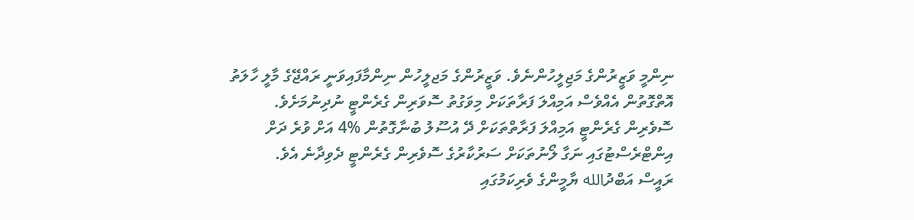ނިންމީ ވަޒީރުންގެ މަޖިލީހުންނެވެ. ވަޒީރުންގެ މަޖލީހުން ނިންމާފައިވަނީ ރައްޖޭގެ މާލީ ހާލަތު އޮތްގޮތުން އެއްވެސް އަމިއްލަ ފަރާތަކަށް މިވަގުތު ސޮވަރިން ގެރެންޓީ ނުދިނުމަށެވެ.
ސޮވެރިން ގެރެންޓީ އަމިއްލަ ފަރާތްތަކަށް ދޭ އުސޫލު ބުނާގޮތުން %4 އަށް ވުރެ ދަށް އިންޓްރެސްޓުގައި ނަގާ ލޯނުތަކަށް ސަރުކާރުގެ ސޮވެރިން ގެރެންޓީ ދެވިދާނެ އެވެ.
ރައީސް އަބްދުالله ޔާމީންގެ ވެރިކަމުގައި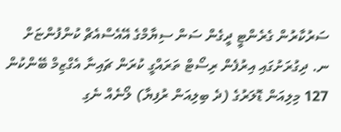ސަރުކާރުން ގެރެންޓީ ދީގެން ސަން ސިޔާމްގެ އޭއެސްއެޗް ކުންފުންޏަށް ނ. ދިގުރަށުގައި އިރުފެން ރިސޯޓް ތަރައްގީ ކުރަން ޗައިނާ އެގްޒިމް ބޭންކުން 127 މިލިއަން ޑޮލަރުގެ (ދެ ބިލިއަން ރުފިޔާ) ލޯނެއް ނެގި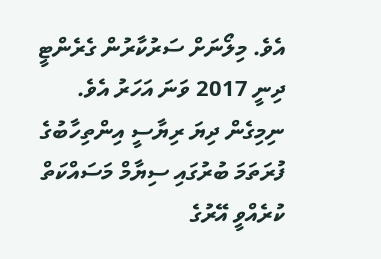އެވެ. މިލޯނަށް ސަރުކާރުން ގެރެންޓީ ދިނީ 2017 ވަނަ އަހަރު އެވެ.
ނިމިގެން ދިޔަ ރިޔާސީ އިންތިހާބުގެ ފުރަތަމަ ބުރުގައި ސިޔާމް މަސައްކަތް ކުރެއްވީ އޭރުގެ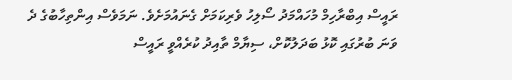ރައީސް އިބްރާހިމް މުހައްމަދު ސޯލިހު ވެރިކަމަށް ގެނައުމަށެވެ. ނަމަވެސް އިންތިހާބުގެ ދެ ވަނަ ބުރުގައި ކޮޅު ބަދަލުކޮށް، ސިޔާމް ތާއިދު ކުރެއްވީ ރައީސް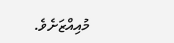މުއިއްޒަށެވެ.